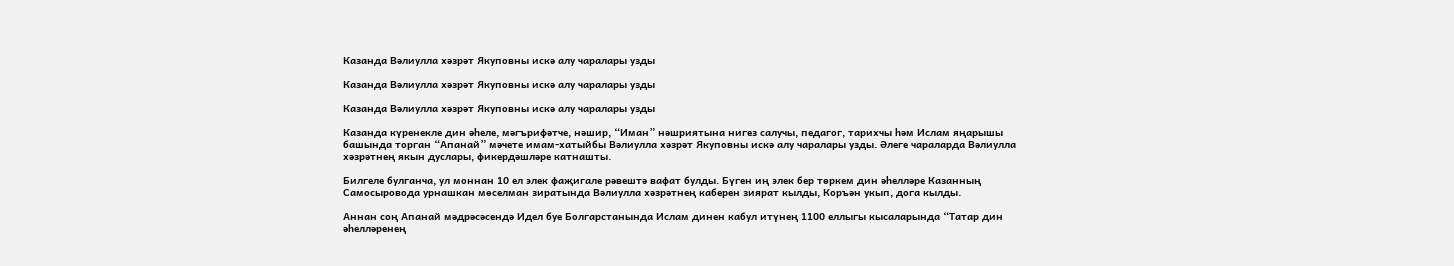Казанда Вәлиулла хәзрәт Якуповны искә алу чаралары узды

Казанда Вәлиулла хәзрәт Якуповны искә алу чаралары узды

Казанда Вәлиулла хәзрәт Якуповны искә алу чаралары узды

Казанда күренекле дин әһеле, мәгърифәтче, нәшир, “Иман” нәшриятына нигез салучы, педагог, тарихчы һәм Ислам яңарышы башында торган “Апанай” мәчете имам-хатыйбы Вәлиулла хәзрәт Якуповны искә алу чаралары узды. Әлеге чараларда Вәлиулла хәзрәтнең якын дуслары, фикердәшләре катнашты.

Билгеле булганча, ул моннан 10 ел элек фаҗигале рәвештә вафат булды. Бүген иң элек бер төркем дин әһелләре Казанның Самосыровода урнашкан мөселман зиратында Вәлиулла хәзрәтнең каберен зиярат кылды, Коръән укып, дога кылды.

Аннан соң Апанай мәдрәсәсендә Идел буе Болгарстанында Ислам динен кабул итүнең 1100 еллыгы кысаларында “Татар дин әһелләренең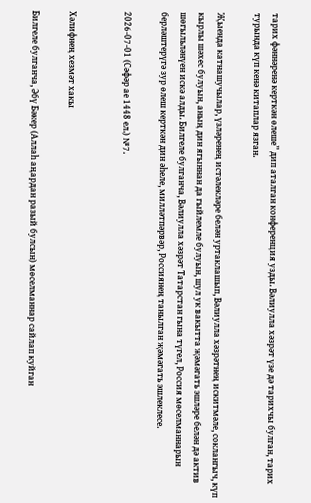тарих фәннәренә керткән өлеше” дип аталган конференция узды. Вәлиулла хәзрәт үзе дә тарихчы булган, тарих турында күп кенә китаплар язган.

Җыенда катнашучылар, үзләренең истәлекләре белән уртаклашып, Вәлиулла хәзрәтнең искитмәле, соклангыч, күп кырлы шәхес булуын, аның дин ягыннан да гыйлемле булуын, шул ук вакытта җәмәгать эшләре белән дә актив шөгыльләнүен искә алды. Билгеле булганча, Вәлиулла хәзрәт Татарстан гына түгел, Россия мөселманнарын берләштерүгә зур өлеш керткән дин әһеле, милләтпәрвәр, Россиянең танылган җәмәгать эшлеклесе.

2026-07-01 (Сәфәр ае 1448 ел.) №7.


Хәлифнең хезмәт хакы

Билгеле булганча, Әбү Бәкер (Аллаһ аңардан разый булсын) мөселманнар сайлап куйган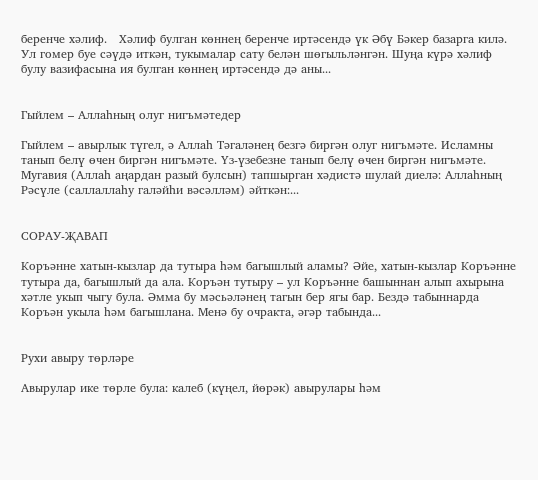беренче хәлиф.   Хәлиф булган көннең беренче иртәсендә үк Әбү Бәкер базарга килә. Ул гомер буе сәүдә иткән, тукымалар сату белән шөгыльләнгән. Шуңа күрә хәлиф булу вазифасына ия булган көннең иртәсендә дә аны...


Гыйлем – Аллаһның олуг нигъмәтедер

Гыйлем – авырлык түгел, ә Аллаһ Тәгаләнең безгә биргән олуг нигъмәте. Исламны танып белү өчен биргән нигъмәте. Үз-үзебезне танып белү өчен биргән нигъмәте.   Мугавия (Аллаһ аңардан разый булсын) тапшырган хәдистә шулай диелә: Аллаһның Рәсүле (саллаллаһу галәйһи вәсәлләм) әйткән:...


СОРАУ-ҖАВАП

Коръәнне хатын-кызлар да тутыра һәм багышлый аламы? Әйе, хатын-кызлар Коръәнне тутыра да, багышлый да ала. Коръән тутыру – ул Коръәнне башыннан алып ахырына хәтле укып чыгу була. Әмма бу мәсьәләнең тагын бер ягы бар. Бездә табыннарда Коръән укыла һәм багышлана. Менә бу очракта, әгәр табында...


Рухи авыру төрләре

Авырулар ике төрле була: калеб (күңел, йөрәк) авырулары һәм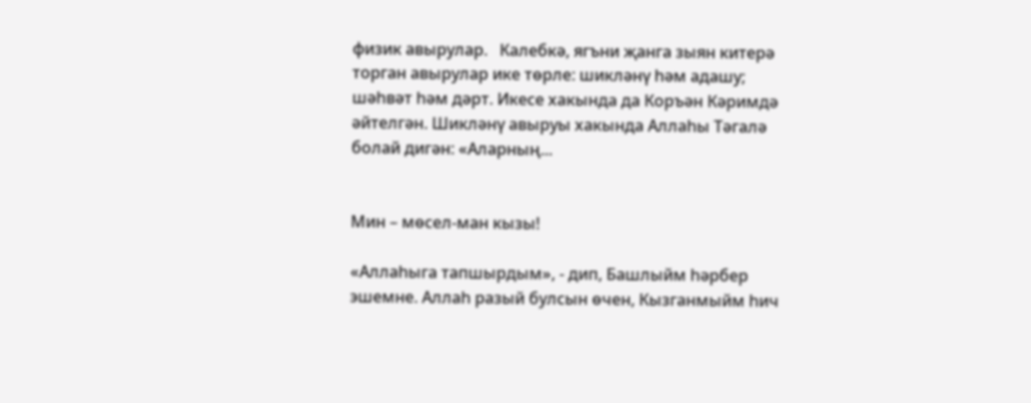физик авырулар.   Калебкә, ягъни җанга зыян китерә торган авырулар ике төрле: шикләнү һәм адашу; шәһвәт һәм дәрт. Икесе хакында да Коръән Кәримдә әйтелгән. Шикләнү авыруы хакында Аллаһы Тәгалә болай дигән: «Аларның...


Мин – мөсел-ман кызы!

«Аллаһыга тапшырдым», - дип, Башлыйм һәрбер эшемне. Аллаһ разый булсын өчен, Кызганмыйм һич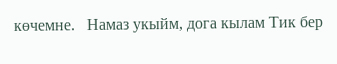көчемне.   Намаз укыйм, дога кылам Тик бер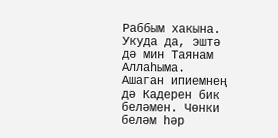Раббым хакына. Укуда да, эштә дә мин Таянам Аллаһыма.   Ашаган ипиемнең дә Кадерен бик беләмен. Чөнки беләм һәр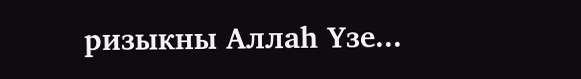ризыкны Аллаһ Үзе...